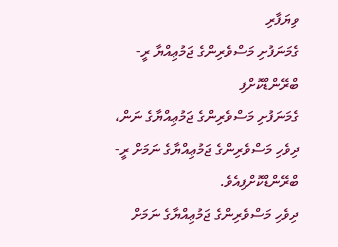ވިޔަފާރި
ގެމަނަފުށި މަސްވެރިންގެ ޖަމުޢިއްޔާ ރީ-ބްރޭންޑްކޮށްފި
ގެމަނަފުށި މަސްވެރިންގެ ޖަމުޢިއްޔާގެ ނަން، ދިވެހި މަސްވެރިންގެ ޖަމުޢިއްޔާގެ ނަމަށް ރީ-ބްރޭންޑްކޮށްފިއެވެ.
ދިވެހި މަސްވެރިންގެ ޖަމުޢިއްޔާގެ ނަމަށް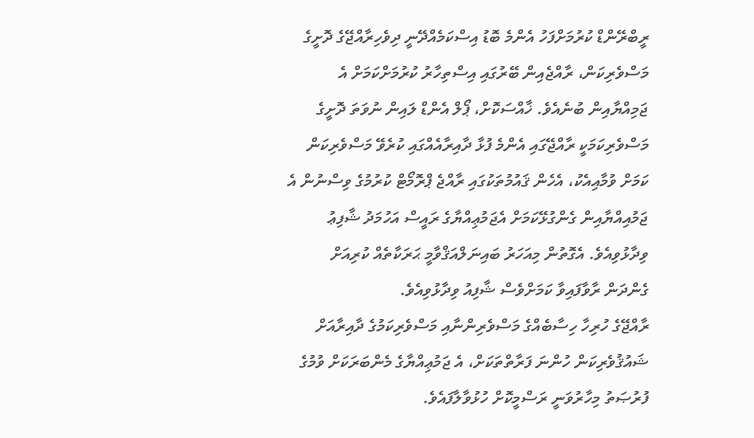ރީބްރޭންޑް ކުރުމަށްފަހު އެންމެ ބޮޑު އިސްކަމެއްދޭނީ ދިވެހިރާއްޖޭގެ ދޮށީގެ މަސްވެރިކަން، ރާއްޖެއިން ބޭރުގައި އިސްތިހާރު ކުރުމަށްކަމަށް އެ ޖަމިއްޔާއިން ބުނެއެވެ. ޚާއްސަކޮށް، ޕޯލް އެންޑް ލައިން ނުވަތަ ދޮށީގެ މަސްވެރިކަމަކީ ރާއްޖޭގައި އެންމެ ފުޅާ ދާއިރާއެއްގައި ކުރެވޭ މަސްވެރިކަން ކަމަށް ވުމާއިއެކު، އެހެން ޤައުމުތަކުގައި ރާއްޖެ ޕްރޮމޯޓް ކުރުމުގެ ވިސްނުން އެ ޖަމުއިއްޔާއިން ގެންގުޅޭކަމަށް އެޖަމުޢިއްޔާގެ ރައީސް އަހުމަދު ޝާފިޢު ވިދާޅުވިއެވެ. އެގޮތުން މިއަހަރު ބައިނަލްއަޤްވާމީ ޙަރަކާތެއް ކުރިއަށް ގެންދަން ރާވާފައިވާ ކަމަށްވެސް ޝާފިއު ވިދާޅުވިއެވެ.
ރާއްޖޭގެ ހުރިހާ ހިސާބެއްގެ މަސްވެރިންނާއި މަސްވެރިކަމުގެ ދާއިރާއަށް ޝައުޤުވެރިކަން ހުންނަ ފަރާތްތަކަށް، އެ ޖަމުޢިއްޔާގެ މެންބަރަކަށް ވުމުގެ ފުރުޞަތު މިހާރުވަނީ ރަސްމީކޮށް ހުޅުވާލާފައެވެ.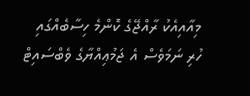މިއާއިއެކު ރާއްޖޭގެ ކޮންމެ ހިސާބެއްގައި ހުރި ނަމަވެސް އެ ޖަމުޢިއްޔާގެ ވެބްސައިޓް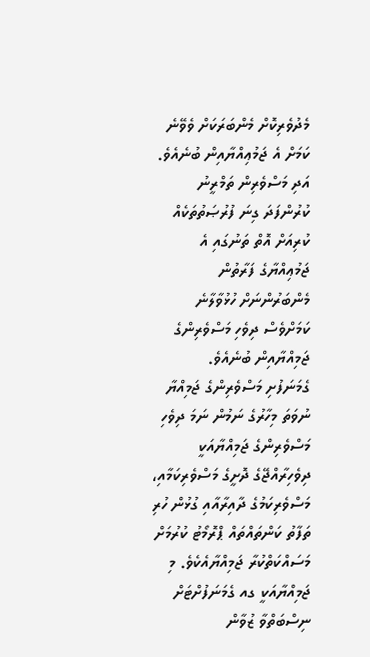މެދުވެރިކޮށް މެންބަރަކަށް ވެވޭނެ ކަމަށް އެ ޖަމުޢިއްޔާއިން ބުނެއެވެ. އަދި މަސްވެރިން ތަމްރީނު ކުރުންފަދަ ގިނަ ފުރުޞަތުތަކެއް ކުރިއަށް އޮތް ތަނުގައި އެ ޖަމުޢިއްޔާގެ ފަރާތުން މެންބަރުންނަށް ހުޅުވާލާނެ ކަމަށްވެސް ދިވެހި މަސްވެރިންގެ ޖަމިއްޔާއިން ބުނެއެވެ.
ގެމަނަފުށި މަސްވެރިންގެ ޖަމިއްޔާ ނުވަތަ މިހާރުގެ ނަމުން ނަމަ ދިވެހި މަސްވެރިންގެ ޖަމިއްޔާއަކީ ދިވެހިރާއްޖޭގެ ދޮށީގެ މަސްވެރިކަމާއި، މަސްވެރިކަމުގެ ދާއިރާއާއި ގުޅުން ހުރި ތަފާތު ކަންތައްތައް ޕްރޮމޯޓު ކުރުމަށް މަސައްކަތްކުރާ ޖަމިއްޔާއެކެވެ. މި ޖަމިއްޔާއަކީ ގއ ގެމަނަފުށްޓަށް ނިސްބަތްވާ ޒުވާން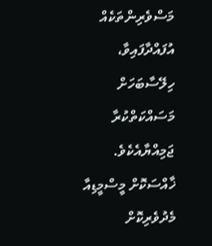މަސްވެރިންތަކެއް އުފައްދާފައިވާ، ހިލޭސާބަހަށް މަސައްކަތްކުރާ ޖަމިއްޔާއެކެވެ. ޚާއްސަކޮށް މީސްމީޑިއާ މެދުވެރިކޮށް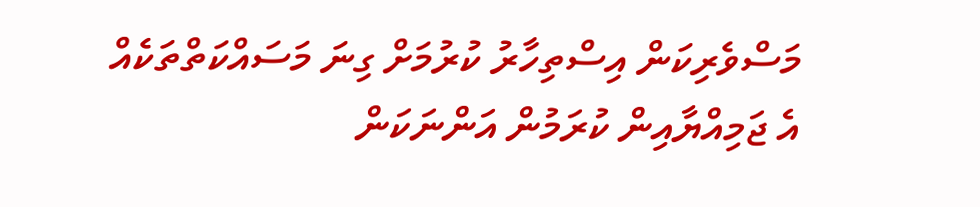މަސްވެރިކަން އިސްތިހާރު ކުރުމަށް ގިނަ މަސައްކަތްތަކެއް އެ ޖަމިއްޔާއިން ކުރަމުން އަންނަކަން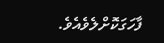ފާހަގަކޮށްލެވެއެވެ.